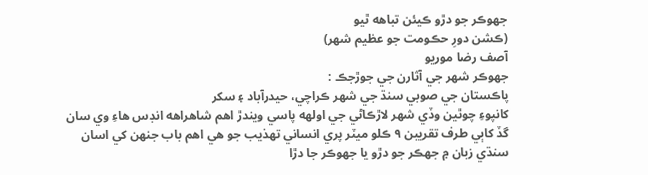جهوڪر جو دڙو ڪيئن تباهه ٿيو
(ڪشن دورِ حڪومت جو عظيم شهر)
آصف رضا موريو
جهوڪر شهر جي آثارن جي جوڙجڪ :
پاڪستان جي صوبي سنڌ جي شهر ڪراچي، حيدرآباد ۽ سکر
کانپوءِ چوٿين وڏي شهر لاڙڪاڻي جي اولهه پاسي ويندڙ اهم شاهراهه انڊس هاءِ وي سان
گڏ کاٻي طرف تقريبن ۹ ڪلو ميٽر پري انساني تهذيب جو هي اهم باب جنهن کي اسان
سنڌي زبان ۾ جهڪر جو دڙو يا جهوڪر جا دڙا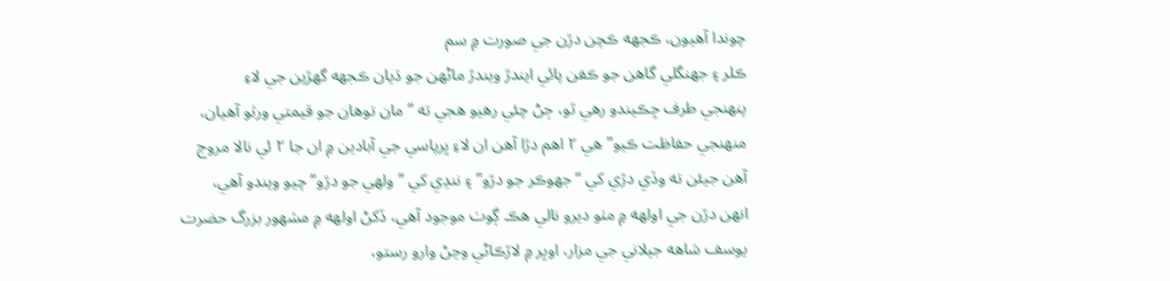چوندا آهيون، ڪجهه ڪچن دڙن جي صورت ۾ سم
ڪلر ۽ جهنگلي گاهن جو ڪفن پائي ايندڙ ويندڙ ماڻهن جو ڌيان ڪجهه گهڙين جي لاءِ
پنهنجي طرف ڇڪيندو رهي ٿو، ڄڻ چئي رهيو هجي ته ”مان توهان جو قيمتي ورثو آهيان،
منهنجي حفاظت ڪيو” هي ۲ اهم دڙا آهن ان لاءِ ڀرپاسي جي آبادين ۾ ان جا ۲ ئي نالا مروج
آهن جيئن ته وڏي دڙي کي “جهوڪر جو دڙو” ۽ ننڍي کي ”ولهي جو دڙو” چيو ويندو آهي،
انهن دڙن جي اولهه ۾ مٺو ديرو نالي هڪ ڳوٺ موجود آهي، ڏکڻ اولهه ۾ مشهور بزرگ حضرت
يوسف شاهه جيلاني جي مزار، اوڀر ۾ لاڙڪاڻي وڃڻ وارو رستو،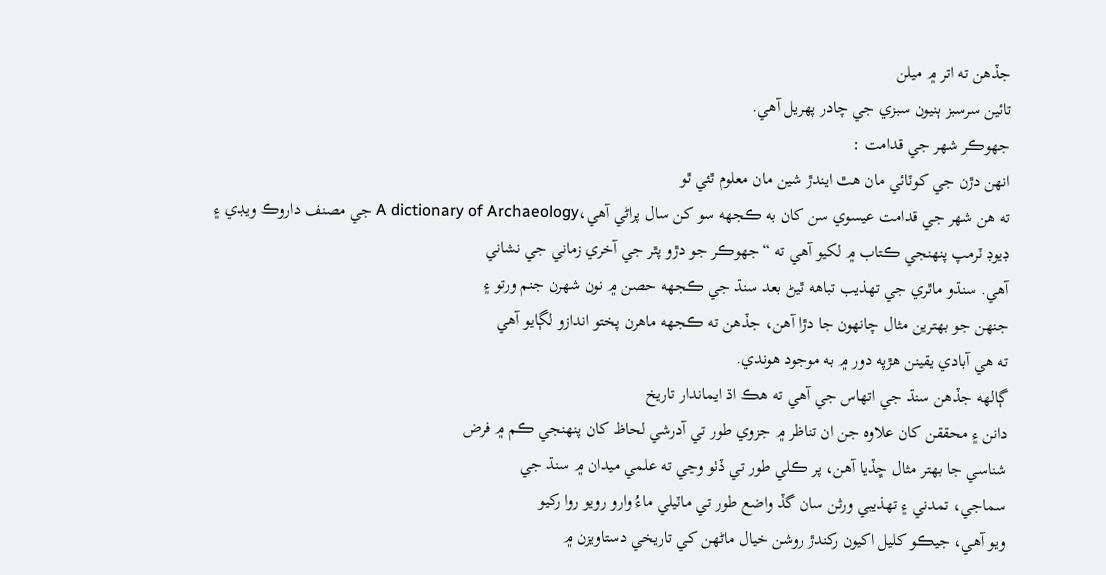جڏهن ته اتر ۾ ميلن
تائين سرسبز ٻنيون سبزي جي چادر پهريل آهي.
جهوڪر شهر جي قدامت :
انهن دڙن جي کوٽائي مان هٿ ايندڙ شين مان معلوم ٿئي ٿو
ته هن شهر جي قدامت عيسوي سن کان به ڪجهه سو کن سال پراڻي آهي،A dictionary of Archaeology جي مصنف داروڪ ويڊي ۽
ڊيوڊ ٽرمپ پنهنجي ڪتاب ۾ لکيو آهي ته “جهوڪر جو دڙو پٿر جي آخري زماني جي نشاني
آهي. سنڌو ماٿري جي تهذيب تباهه ٿيڻ بعد سنڌ جي ڪجهه حصن ۾ نون شهرن جنم ورتو ۽
جنهن جو بهترين مثال چانهون جا دڙا آهن، جڏهن ته ڪجهه ماهرن پختو اندازو لڳايو آهي
ته هي آبادي يقينن هڙپه دور ۾ به موجود هوندي.
ڳالهه جڏهن سنڌ جي اتهاس جي آهي ته هڪ اڌ ايماندار تاريخ
دانن ۽ محققن کان علاوه جن ان تناظر ۾ جزوي طور تي آدرشي لحاظ کان پنهنجي ڪم ۾ فرض
شناسي جا بهتر مثال ڇڏيا آهن، پر ڪلي طور تي ڏٺو وڃي ته علمي ميدان ۾ سنڌ جي
سماجي، تمدني ۽ تهذيبي ورثن سان گڏ واضع طور تي ماٽيلي ماءُ وارو رويو روا رکيو
ويو آهي، جيڪو کليل اکيون رکندڙ روشن خيال ماڻهن کي تاريخي دستاويزن ۾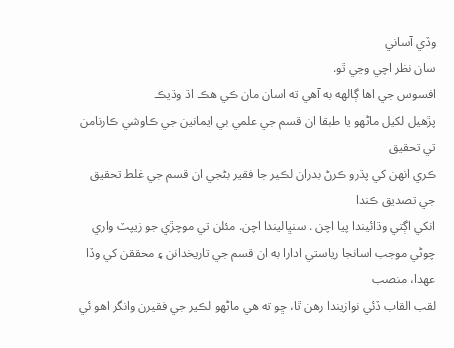وڏي آساني
سان نظر اچي وڃي ٿو.
افسوس جي اها ڳالهه به آهي ته اسان مان ڪي هڪ اڌ وڌيڪ
پڙهيل لکيل ماڻهو يا طبقا ان قسم جي علمي بي ايمانين جي ڪاوشي ڪارنامن تي تحقيق
ڪري انهن کي پڌرو ڪرڻ بدران لڪير جا فقير بڻجي ان قسم جي غلط تحقيق جي تصديق ڪندا
انکي اڳتي وڌائيندا پيا اچن . سنڀاليندا اچن. مئلن تي موچڙي جو زيپٽ واري
چوڻي موجب اسانجا رياستي ادارا به ان قسم جي تاريخدانن ۽ محققن کي وڏا عهدا، منصب
لقب القاب ڏئي نوازيندا رهن ٿا، ڇو ته هي ماڻهو لڪير جي فقيرن وانگر اهو ئي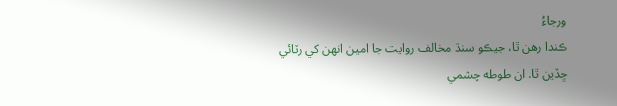ورجاءُ
ڪندا رهن ٿا، جيڪو سنڌ مخالف روايت جا امين انهن کي رٽائي ڇڏين ٿا. ان طوطه چشمي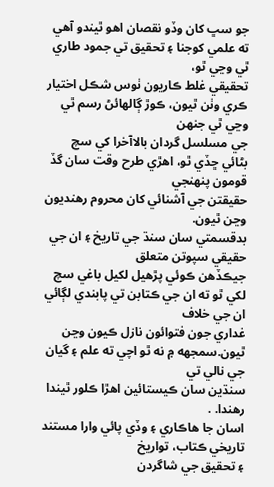جو سڀ کان وڏو نقصان اهو ٿيندو آهي ته علمي کوجنا ۽ تحقيق تي جمود طاري ٿي وڃي ٿو،
تحقيقي غلط ڪاريون ٺوس شڪل اختيار ڪري وٺن ٿيون، ڪوڙ ڳالهائڻ رسم ٿي وڃي ٿي جنهن
جي مسلسل گردان بالاآخرا کي سچ بڻائي ڇڏي ٿو، اهڙي طرح وقت سان گڏ قومون پنهنجي
حقيقتن جي آشنائي کان محروم رهنديون وڃن ٿيون.
بدقسمتي سان سنڌ جي تاريخ ۽ ان جي حقيقي سپوتن متعلق
جيڪڏهن ڪوئي پڙهيل لکيل باغي سچ لکي ٿو ته ان جي ڪتابن تي پابندي لڳائي ان جي خلاف
غداري جون فتوائون نازل ڪيون وڃن ٿيون.سمجهه ۾ نه ٿو اچي ته علم ۽ گيان جي نالي تي
سنڌين سان ڪيستائين اهڙا ڪلور ٿيندا رهندا. .
اسان جا هاڪاري ۽ وڏي پائي وارا مستند تاريخي ڪتاب، تواريخ
۽ تحقيق جي شاگردن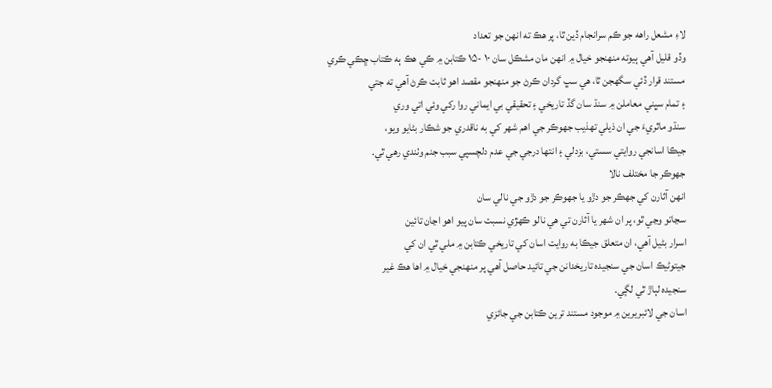لاءِ مشعل راهه جو ڪم سرانجام ڏين ٿا، پر هڪ ته انهن جو تعداد
وڏو قليل آهي ٻيوته منهنجو خيال ۾ انهن مان مشڪل سان ۱۰ -۱۵ ڪتابن ۾ ڪي هڪ ٻه ڪتاب ڇڪي ڪري
مستند قرار ڏئي سگهجن ٿا، هي سڀ گردان ڪرڻ جو منهنجو مقصد اهو ثابت ڪرڻ آهي ته جتي
۽ تمام سڀني معاملن ۾ سنڌ سان گڏ تاريخي ۽ تحقيقي بي ايماني روا رکي وئي اتي وري
سنڌو ماٿريءَ جي ان ذيلي تهذيب جهوڪر جي اهم شهر کي به ناقدري جو شڪار بڻايو ويو،
جيڪا اسانجي روايتي سستي، بزدلي ۽ انتها درجي جي عدم دلچسپي سبب جنم وٺندي رهي ٿي.
جهوڪر جا مختلف نالا
انهن آثارن کي جهڪر جو دڙو يا جهوڪر جو دڙو جي نالي سان
سڃاتو وڃي ٿو، پر ان شهر يا آثارن تي هي نالو ڪهڙي نسبت سان پيو اهو اڃان تائين
اسرار بڻيل آهي، ان متعلق جيڪا به روايت اسان کي تاريخي ڪتابن ۾ ملي ٿي ان کي
جيتوڻيڪ اسان جي سنجيده تاريخدانن جي تائيد حاصل آهي پر منهنجي خيال ۾ اها هڪ غير
سنجيده لٻاڙ ٿي لڳي.
اسان جي لائبريرين ۾ موجود مستند ترين ڪتابن جي جائزي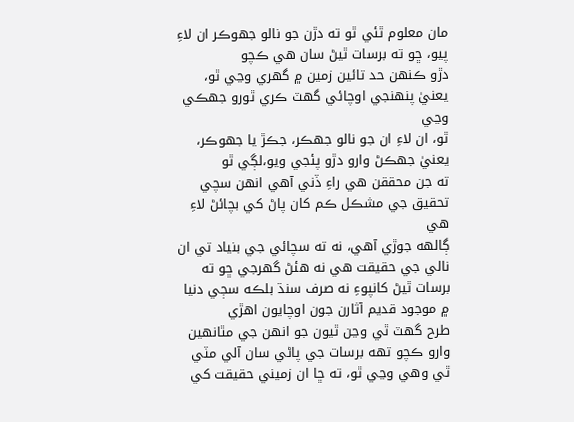مان معلوم ٿئي ٿو ته دڙن جو نالو جهوڪر ان لاءِ پيو، ڇو ته برسات ٿيڻ سان هي ڪچو
دڙو ڪنهن حد تائين زمين ۾ گهري وڃي ٿو، يعنيٰ پنهنجي اوچائي گهٽ ڪري ٿورو جهڪي وڃي
ٿو، ان لاءِ ان جو نالو جهڪر، جڪڙ يا جهوڪر، يعنيٰ جهڪڻ وارو دڙو پئجي ويو،لڳي ٿو
ته جن محققن هي راءِ ڏني آهي انهن سچي تحقيق جي مشڪل ڪم کان پاڻ کي بچائڻ لاءِ هي
ڳالهه جوڙي آهي، نه ته سچائي جي بنياد تي ان نالي جي حقيقت هي نه هئڻ گهرجي ڇو ته
برسات ٿيڻ کانپوءِ نه صرف سنڌ بلڪه سڄي دنيا ۾ موجود قديم آثارن جون اوچايون اهڙي
طرح گهٽ ٿي وڃن ٿيون جو انهن جي مٿانهين وارو ڪچو تهه برسات جي پاڻي سان آلي مٽي
ٿي وهي وڃي ٿو، ته ڇا ان زميني حقيقت کي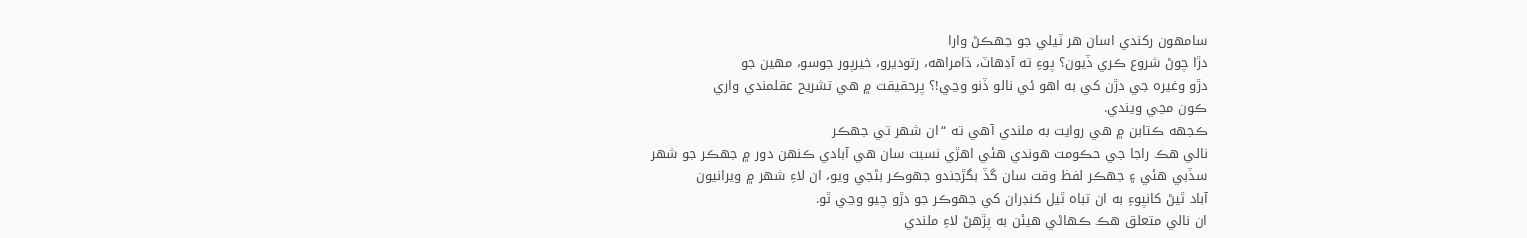سامهون رکندي اسان هر ٽيلي جو جهڪڻ وارا
دڙا چوڻ شروع ڪري ڏيون؟ پوءِ ته آڊهاٽ، ڌامراهه، رتوديرو، خيرپور جوسو، مهين جو
دڙو وغيره جي دڙن کي به اهو ئي نالو ڏنو وڃي!؟ پرحقيقت ۾ هي تشريح عقلمندي واري
ڪون مڃي ويندي.
ڪجهه ڪتابن ۾ هي روايت به ملندي آهي ته “ان شهر تي جهڪر
نالي هڪ راجا جي حڪومت هوندي هئي اهڙي نسبت سان هي آبادي ڪنهن دور ۾ جهڪر جو شهر
سڏبي هئي ۽ جهڪر لفظ وقت سان گڏ بگڙجندو جهوڪر بڻجي ويو، ان لاءِ شهر ۾ ويرانيون
آباد ٿيڻ کانپوءِ به ان تباه ٿيل کنڊران کي جهوڪر جو دڙو چيو وڃي ٿو.
ان نالي متعلق هڪ ڪهاڻي هيئن به پڙهڻ لاءِ ملندي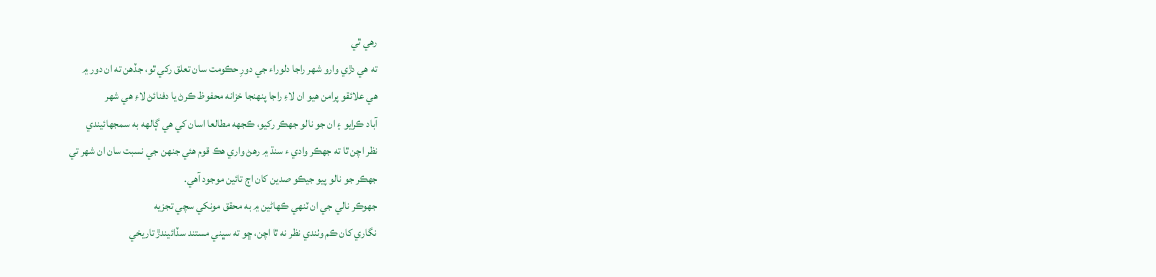رهي ٿي
ته هي دڙي وارو شهر راجا دلوراء جي دورِ حڪومت سان تعلق رکي ٿو، جڏهن ته ان دور ۾
هي علائقو پرامن هيو ان لاءِ راجا پنهنجا خزانه محفوظ ڪرڻ يا دفنائڻ لاءِ هي شهر
آباد ڪرايو ۽ ان جو نالو جهڪر رکيو، ڪجهه مطالعا اسان کي هي ڳالهه به سمجهائيندي
نظر اچن ٿا ته جهڪر وادي ء سنڌ ۾ رهڻ واري هڪ قوم هئي جنهن جي نسبت سان ان شهر تي
جهڪر جو نالو پيو جيڪو صدين کان اڄ تائين موجود آهي.
جهوڪر نالي جي ان ٽنهي ڪهاڻين ۾ به محقق مونکي سچي تجزيه
نگاري کان ڪم وٺندي نظر نه ٿا اچن، ڇو ته سڀني مستند سڏائيندڙ تاريخي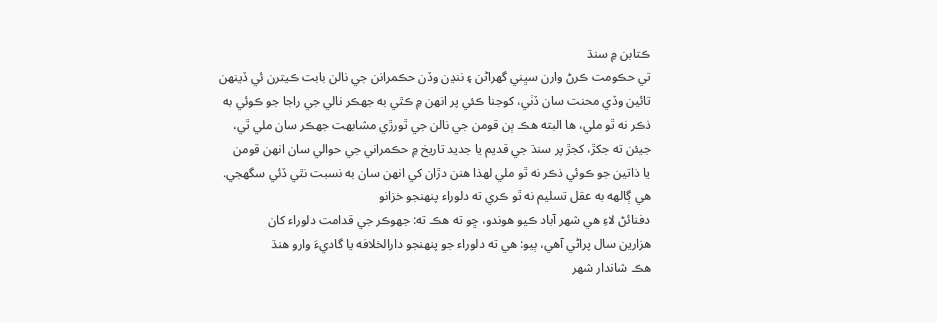ڪتابن ۾ سنڌ
تي حڪومت ڪرڻ وارن سڀني گهراڻن ۽ ننڍن وڏن حڪمرانن جي نالن بابت ڪيترن ئي ڏينهن
تائين وڏي محنت سان ڏٺي، کوجنا ڪئي پر انهن ۾ ڪٿي به جهڪر نالي جي راجا جو ڪوئي به
ذڪر نه ٿو ملي، ها البته هڪ ٻن قومن جي نالن جي ٿورڙي مشابهت جهڪر سان ملي ٿي،
جيئن ته جکڙ، کجڙ پر سنڌ جي قديم يا جديد تاريخ ۾ حڪمراني جي حوالي سان انهن قومن
يا ذاتين جو ڪوئي ذڪر نه ٿو ملي لهذا هنن دڙان کي انهن سان به نسبت نٿي ڏئي سگهجي.
هي ڳالهه به عقل تسليم نه ٿو ڪري ته دلوراء پنهنجو خزانو
دفنائڻ لاءِ هي شهر آباد ڪيو هوندو، ڇو ته هڪ ته: جهوڪر جي قدامت دلوراء کان
هزارين سال پراڻي آهي، ٻيو: هي ته دلوراء جو پنهنجو دارالخلافه يا گاديءَ وارو هنڌ
هڪ شاندار شهر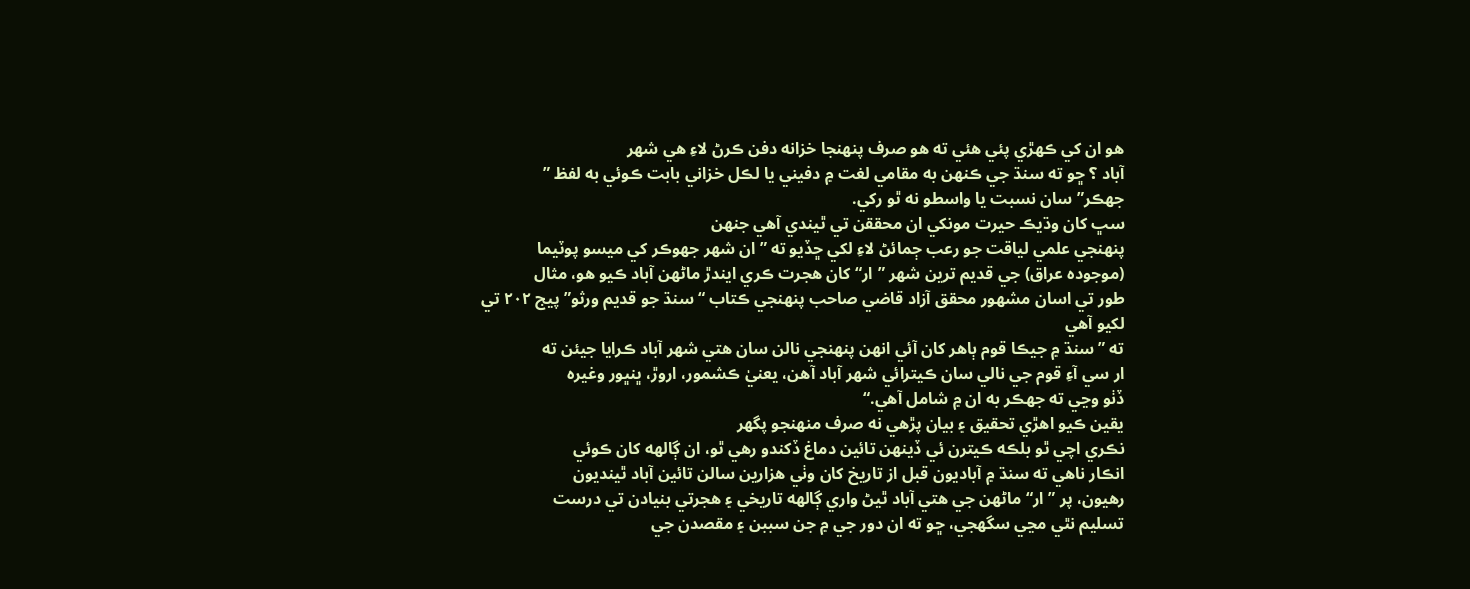هو ان کي ڪهڙي پئي هئي ته هو صرف پنهنجا خزانه دفن ڪرڻ لاءِ هي شهر
آباد ؟ ڇو ته سنڌ جي ڪنهن به مقامي لغت ۾ دفيني يا لڪل خزاني بابت ڪوئي به لفظ ”
جهڪر” سان نسبت يا واسطو نه ٿو رکي.
سڀ کان وڌيڪ حيرت مونکي ان محققن تي ٿيندي آهي جنهن
پنهنجي علمي لياقت جو رعب ڄمائڻ لاءِ لکي ڇڏيو ته ”ان شهر جهوڪر کي ميسو پوٽيما
(موجوده عراق) جي قديم ترين شهر ”ار“ کان هجرت ڪري ايندڙ ماڻهن آباد ڪيو هو، مثال
طور تي اسان مشهور محقق آزاد قاضي صاحب پنهنجي ڪتاب “سنڌ جو قديم ورثو” پيج ۲۰۲ تي لکيو آهي
ته ”سنڌ ۾ جيڪا قوم ٻاهر کان آئي انهن پنهنجي نالن سان هتي شهر آباد ڪرايا جيئن ته
ار سي آءِ قوم جي نالي سان ڪيترائي شهر آباد آهن، يعنيٰ ڪشمور، اروڙ، ڀنڀور وغيره
ڏٺو وڃي ته جهڪر به ان ۾ شامل آهي.“
يقين ڪيو اهڙي تحقيق ۽ بيان پڙهي نه صرف منهنجو پگهر
نڪري اچي ٿو بلڪه ڪيترن ئي ڏينهن تائين دماغ ڏکندو رهي ٿو، ان ڳالهه کان ڪوئي
انڪار ناهي ته سنڌ ۾ آباديون قبل از تاريخ کان وٺي هزارين سالن تائين آباد ٿينديون
رهيون، پر ”ار“ ماڻهن جي هتي آباد ٿيڻ واري ڳالهه تاريخي ۽ هجرتي بنيادن تي درست
تسليم نٿي مڃي سگهجي، ڇو ته ان دور جي ۾ جن سببن ۽ مقصدن جي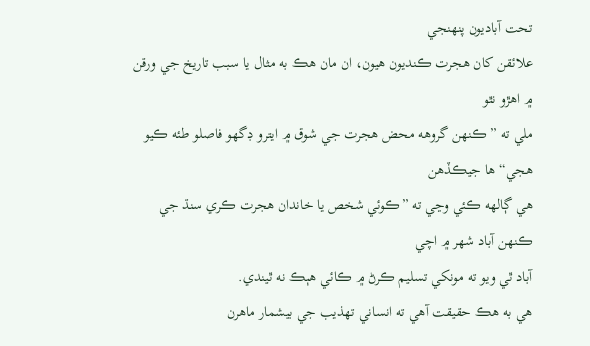تحت آباديون پنهنجي
علائقن کان هجرت ڪنديون هيون، ان مان هڪ به مثال يا سبب تاريخ جي ورقن ۾ اهڙو نٿو
ملي ته ” ڪنهن گروهه محض هجرت جي شوق ۾ ايترو ڊگهو فاصلو طئه ڪيو هجي“ ها جيڪڏهن
هي ڳالهه ڪئي وڃي ته ”ڪوئي شخص يا خاندان هجرت ڪري سنڌ جي ڪنهن آباد شهر ۾ اچي
آباد ٿي ويو ته مونکي تسليم ڪرڻ ۾ ڪائي هٻڪ نه ٿيندي.
هي به هڪ حقيقت آهي ته انساني تهذيب جي بيشمار ماهرن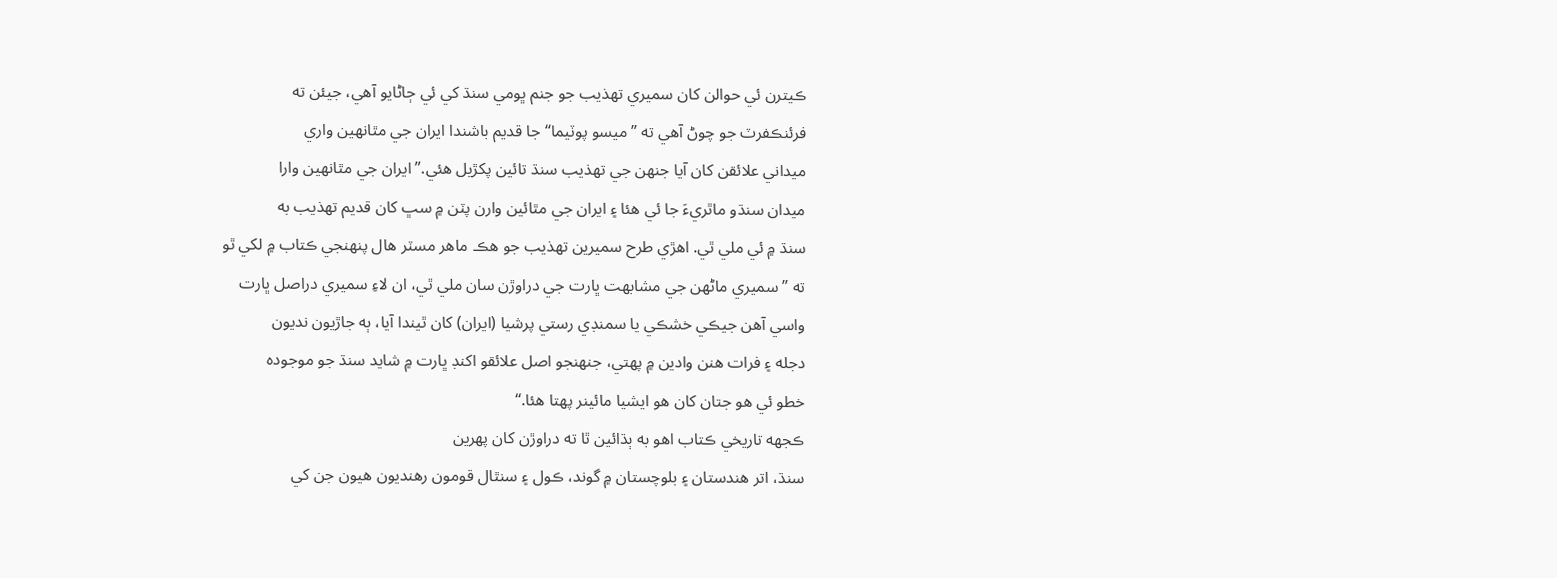ڪيترن ئي حوالن کان سميري تهذيب جو جنم ڀومي سنڌ کي ئي ڄاڻايو آهي، جيئن ته
فرئنڪفرٽ جو چوڻ آهي ته ”ميسو پوٽيما“ جا قديم باشندا ايران جي مٿانهين واري
ميداني علائقن کان آيا جنهن جي تهذيب سنڌ تائين پکڙيل هئي.” ايران جي مٿانهين وارا
ميدان سنڌو ماٿريءَ جا ئي هئا ۽ ايران جي مٿائين وارن پٽن ۾ سڀ کان قديم تهذيب به
سنڌ ۾ ئي ملي ٿي. اهڙي طرح سميرين تهذيب جو هڪ ماهر مسٽر هال پنهنجي ڪتاب ۾ لکي ٿو
ته ” سميري ماڻهن جي مشابهت ڀارت جي دراوڙن سان ملي ٿي، ان لاءِ سميري دراصل ڀارت
واسي آهن جيڪي خشڪي يا سمنڊي رستي پرشيا (ايران) کان ٿيندا آيا، ٻه جاڙيون نديون
دجله ۽ فرات هنن وادين ۾ پهتي، جنهنجو اصل علائقو اکنڊ ڀارت ۾ شايد سنڌ جو موجوده
خطو ئي هو جتان کان هو ايشيا مائينر پهتا هئا.“
ڪجهه تاريخي ڪتاب اهو به ٻڌائين ٿا ته دراوڙن کان پهرين
سنڌ، اتر هندستان ۽ بلوچستان ۾ گوند، ڪول ۽ سنٿال قومون رهنديون هيون جن کي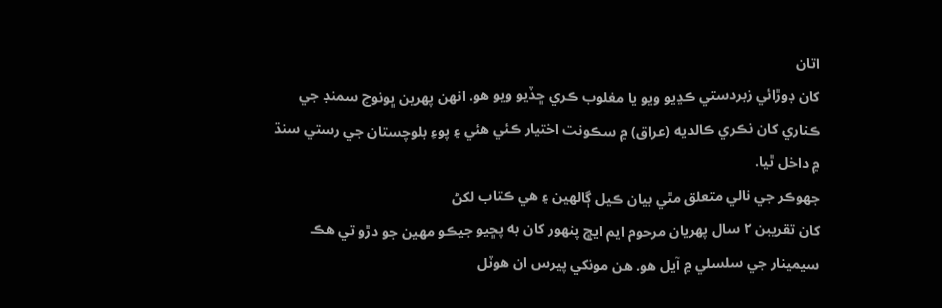اتان
کان ڊوڙائي زبردستي ڪڍيو ويو يا مغلوب ڪري ڇڏيو ويو هو. انهن پهرين ڀونوچ سمنڊ جي
ڪناري کان نڪري ڪالديه (عراق) ۾ سڪونت اختيار ڪئي هئي ۽ پوءِ بلوچستان جي رستي سنڌ
۾ داخل ٿيا.
جهوڪر جي نالي متعلق مٿي بيان ڪيل ڳالهين ۽ هي ڪتاب لکڻ
کان تقريبن ۲ سال پهريان مرحوم ايم ايڇ پنهور کان به پڇيو جيڪو مهين جو دڙو تي هڪ
سيمينار جي سلسلي ۾ آيل هو. هن مونکي پيرس ان هوٽل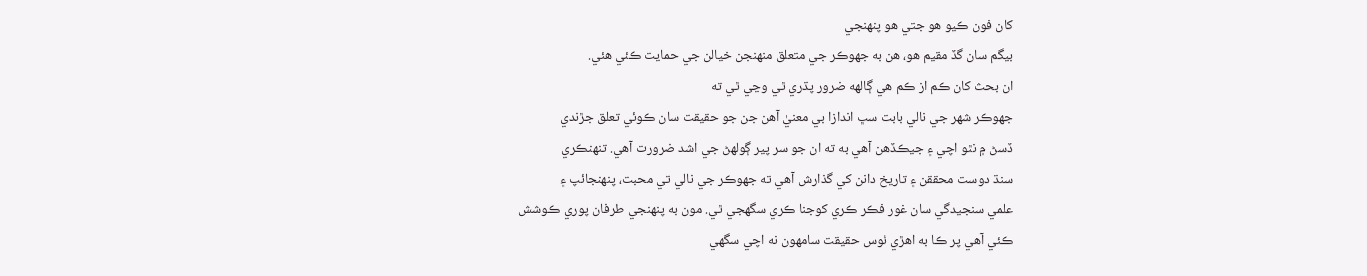کان فون ڪيو هو جتي هو پنهنجي
بيگم سان گڏ مقيم هو، هن به جهوڪر جي متعلق منهنجن خيالن جي حمايت ڪئي هئي.
ان بحث کان ڪم از ڪم هي ڳالهه ضرور پڌري ٿي وڃي ٿي ته
جهوڪر شهر جي نالي بابت سڀ اندازا بي معنيٰ آهن جن جو حقيقت سان ڪوئي تعلق جڙندي
ڏسڻ ۾ نٿو اچي ۽ جيڪڏهن آهي به ته ان جو سر پير ڳولهڻ جي اشد ضرورت آهي. تنهنڪري
سنڌ دوست محققن ۽ تاريخ دانن کي گذارش آهي ته جهوڪر جي نالي تي محبت، پنهنجائپ ۽
علمي سنجيدگي سان غور فڪر ڪري کوجنا ڪري سگهجي ٿي. مون به پنهنجي طرفان پوري ڪوشش
ڪئي آهي پر ڪا به اهڙي ٺوس حقيقت سامهون نه اچي سگهي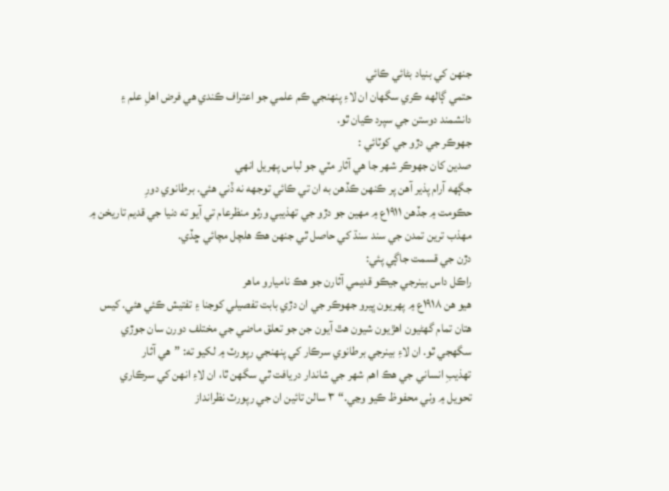جنهن کي بنياد بڻائي ڪائي
حتمي ڳالهه ڪري سگهان ان لاءِ پنهنجي ڪم علمي جو اعتراف ڪندي هي فرض اهلِ علم ۽
دانشمند دوستن جي سپرد ڪيان ٿو.
جهوڪر جي دڙو جي کوٽائي :
صدين کان جهوڪر شهر جا هي آثار مٽي جو لباس پهريل انهي
جڳهه آرام پذير آهن پر ڪنهن ڪڏهن به ان تي ڪائي توجهه نه ڏني هئي. برطانوي دورِ
حڪومت ۾ جڏهن ۱۹۱۱ع ۾ مهين جو دڙو جي تهذيبي ورثو منظرعام تي آيو ته دنيا جي قديم تاريخن ۾
مهذب ترين تمدن جي سند سنڌ کي حاصل ٿي جنهن هڪ هلچل مچائي ڇڏي.
دڙن جي قسمت جاڳي پئي:
راڪل داس بينرجي جيڪو قديمي آثارن جو هڪ ناميارو ماهر
هيو هن ۱۹۱۸ع ۾ پهريون ڀيرو جهوڪر جي ان دڙي بابت تفصيلي کوجنا ۽ تفتيش ڪئي هئي. کيس
هتان تمام گهڻيون اهڙيون شيون هٿ آيون جن جو تعلق ماضي جي مختلف دورن سان جوڙي
سگهجي ٿو. ان لاءِ بينرجي برطانوي سرڪار کي پنهنجي رپورٽ ۾ لکيو ته: ”هي آثار
تهذيبِ انساني جي هڪ اهم شهر جي شاندار دريافت ٿي سگهن ٿا، ان لاءِ انهن کي سرڪاري
تحويل ۾ وٺي محفوظ ڪيو وڃي.“ ۳ سالن تائين ان جي رپورٽ نظرانداز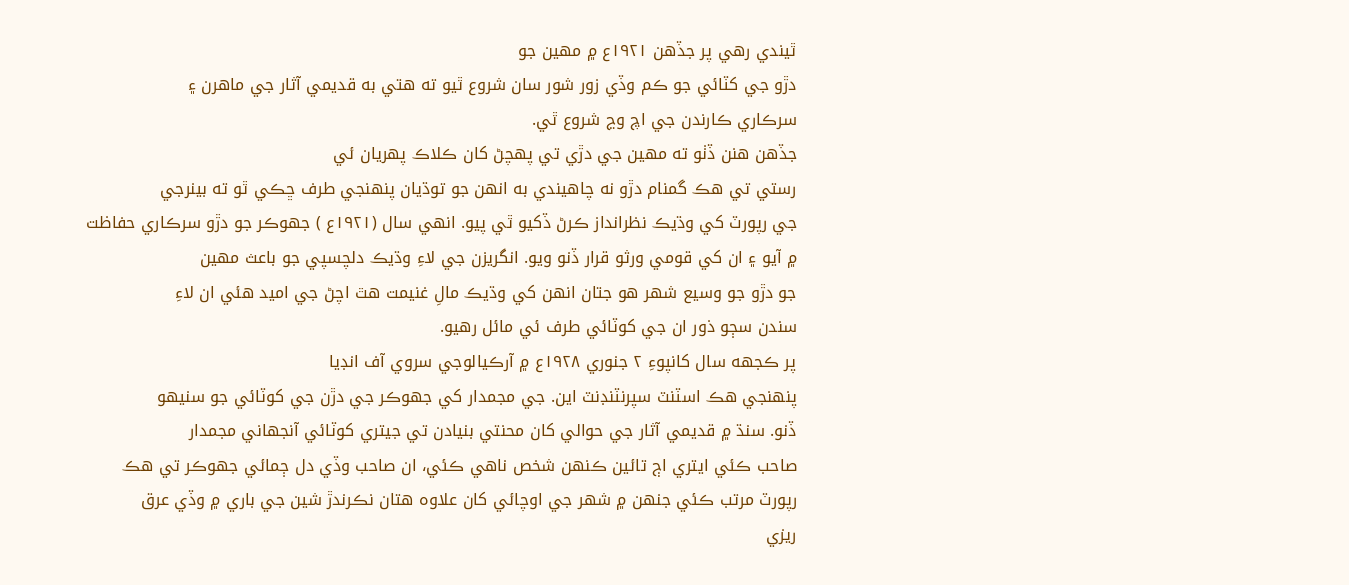ٿيندي رهي پر جڏهن ۱۹۲۱ع ۾ مهين جو
دڙو جي کٽائي جو ڪم وڏي زور شور سان شروع ٿيو ته هتي به قديمي آثار جي ماهرن ۽
سرڪاري ڪارندن جي اچ وڃ شروع ٿي.
جڏهن هنن ڏٺو ته مهين جي دڙي تي پهچڻ کان ڪلاڪ پهريان ئي
رستي تي هڪ گمنام دڙو نه چاهيندي به انهن جو توڌيان پنهنجي طرف ڇڪي ٿو ته بينرجي
جي رپورٽ کي وڌيڪ نظرانداز ڪرڻ ڏکيو ٿي پيو. انهي سال (۱۹۲۱ع ) جهوڪر جو دڙو سرڪاري حفاظت
۾ آيو ۽ ان کي قومي ورثو قرار ڏنو ويو. انگريزن جي لاءِ وڌيڪ دلچسپي جو باعث مهين
جو دڙو جو وسيع شهر هو جتان انهن کي وڌيڪ مالِ غنيمت هٿ اچڻ جي اميد هئي ان لاءِ
سندن سڄو ذور ان جي کوٽائي طرف ئي مائل رهيو.
پر ڪجهه سال کانپوءِ ۲ جنوري ۱۹۲۸ع ۾ آرڪيالوجي سروي آف انڊيا
پنهنجي هڪ اسٽنٽ سپرنٽنڊنٽ اين. جي مجمدار کي جهوڪر جي دڙن جي کوٽائي جو سنيهو
ڏنو. سنڌ ۾ قديمي آثار جي حوالي کان محنتي بنيادن تي جيتري کوٽائي آنجهاني مجمدار
صاحب ڪئي ايتري اڄ تائين ڪنهن شخص ناهي ڪئي، ان صاحب وڏي دل ڄمائي جهوڪر تي هڪ
رپورٽ مرتب ڪئي جنهن ۾ شهر جي اوچائي کان علاوه هتان نڪرندڙ شين جي باري ۾ وڏي عرق
ريزي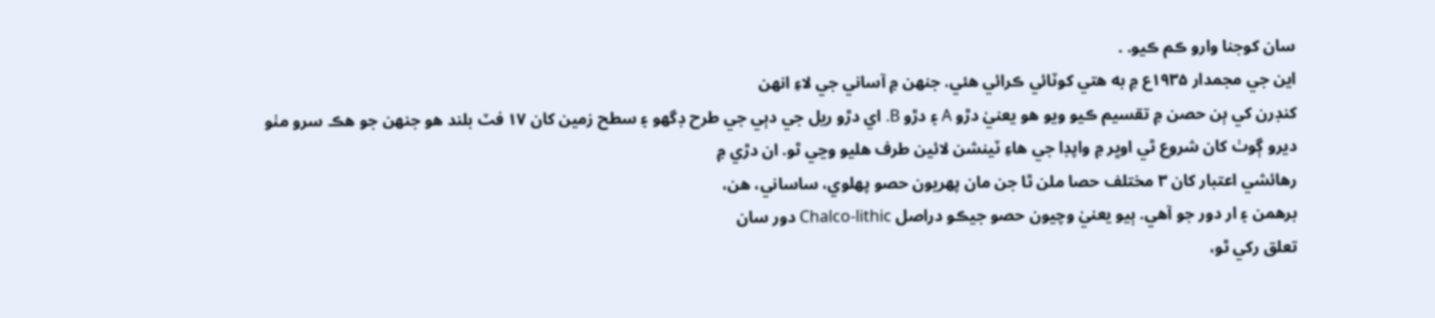سان کوجنا وارو ڪم ڪيو. .
اين جي مجمدار ۱۹۳۵ع ۾ به هتي کوٽائي ڪرائي هئي. جنهن ۾ آساني جي لاءِ انهن
کنڊرن کي ٻن حصن ۾ تقسيم ڪيو ويو هو يعنيٰ دڙو A ۽ دڙو B. اي دڙو ريل جي دٻي جي طرح ڊگهو ۽ سطح زمين کان ۱۷ فٽ بلند هو جنهن جو هڪ سرو مٺو
ديرو ڳوٺ کان شروع ٿي اوڀر ۾ واپڊا جي هاءِ ٽينشن لائين طرف هليو وڃي ٿو. ان دڙي ۾
رهائشي اعتبار کان ۳ مختلف حصا ملن ٿا جن مان پهريون حصو پهلوي، ساساني، هن،
برهمن ۽ ار دور جو آهي. ٻيو يعنيٰ وچيون حصو جيڪو دراصل Chalco-lithic دور سان
تعلق رکي ٿو،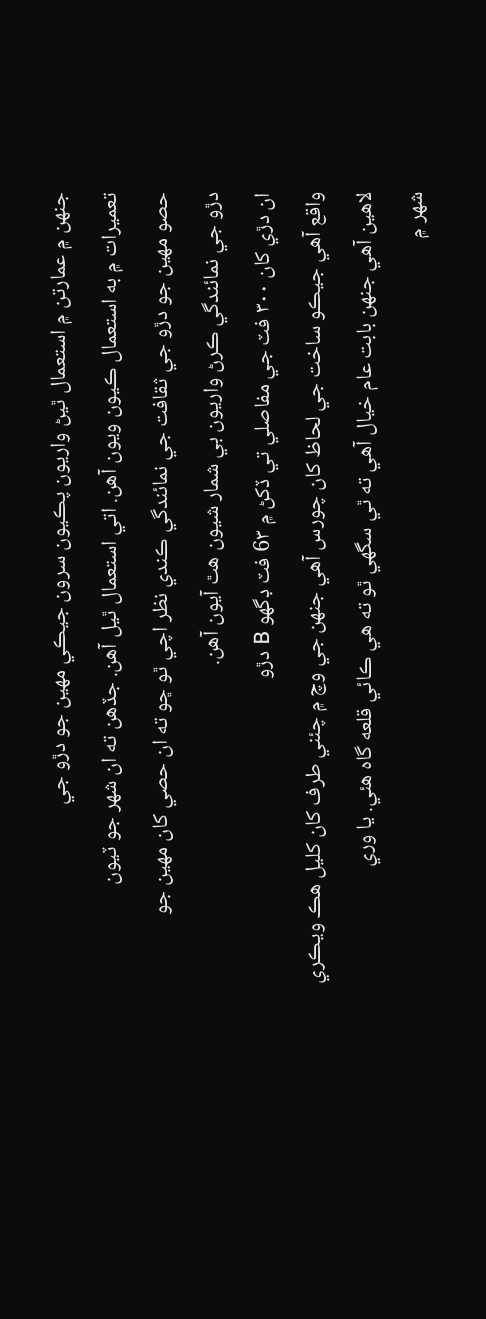جنهن ۾ عمارتن ۾ استعمال ٿيڻ واريون پڪيون سرون جيڪي مهين جو دڙو جي
تعميرات ۾ به استعمال ڪيون ويون آهن. اتي استعمال ٿيل آهن. جڏهن ته ان شهر جو ٽيون
حصو مهين جو دڙو جي ثقافت جي نمائندگي ڪندي نظر اچي ٿو ڇو ته ان حصي کان مهين جو
دڙو جي نمائندگي ڪرڻ واريون بي شمار شيون هٿ آيون آهن.
ان دڙي کان ۳۰۰ فٽ جي مفاصلي تي ڏکڻ ۾ 6۳ فٽ ڊگهو B دڙو
واقع آهي جيڪو ساخت جي لحاظ کان چورس آهي جنهن جي وچ ۾ چئني طرف کان کليل هڪ ويڪري
لاهين آهي جنهن بابت عام خيال آهي ته ٿي سگهي ٿو ته هي ڪائي قلعه گاه هئي. يا وري
شهر ۾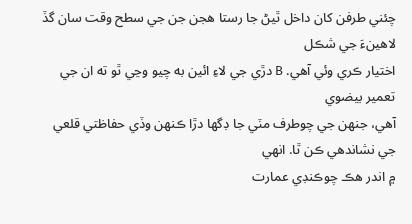چئني طرفن کان داخل ٿيڻ جا رستا هجن جن جي سطح وقت سان گڏ لاهينءَ جي شڪل
اختيار ڪري وئي آهي. B دڙي جي لاءِ ائين به چيو وڃي ٿو ته ان جي تعمير بيضوي
آهي، جنهن جي چوطرف مٽي جا ڊگها دڙا ڪنهن وڏي حفاظتي قلعي جي نشاندهي ڪن ٿا. انهي
۾ اندر هڪ چوڪنڊي عمارت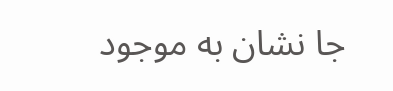جا نشان به موجود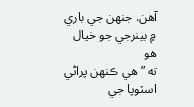آهن. جنهن جي باري ۾ بينرجي جو خيال هو
ته ” هي ڪنهن پراڻي اسٽوپا جي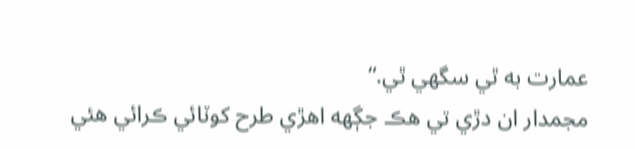عمارت به ٿي سگهي ٿي.“
مجمدار ان دڙي تي هڪ جڳهه اهڙي طرح کوٽائي ڪرائي هئي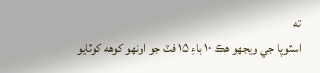ته
اسٽوپا جي ويجهو هڪ ۱۰ باءِ ۱۵ فٽ جو اونهو کوهه کوٽايو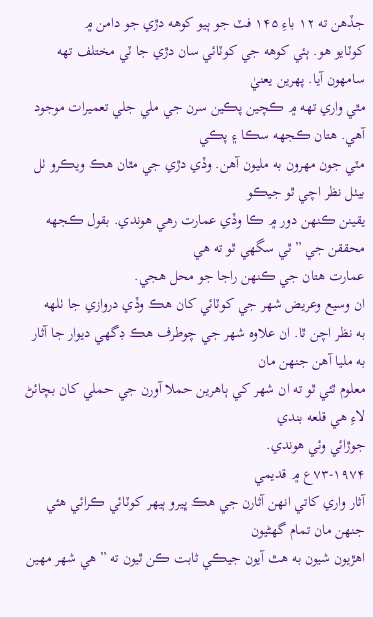جڏهن ته ۱۲ باءِ ۱۴۵ فٽ جو ٻيو کوهه دڙي جو دامن ۾
کوٽايو هو. ٻئي کوهه جي کوٽائي سان دڙي جا ٽي مختلف تهه سامهون آيا. پهرين يعنيٰ
مٿي واري تهه ۾ ڪچين پڪين سرن جي ملي جلي تعميرات موجود آهي. هتان ڪجهه سڪا ۽ پڪي
مٽي جون مهرون به مليون آهن. وڏي دڙي جي مٿان هڪ ويڪرو ٺل بيٺل نظر اچي ٿو جيڪو
يقينن ڪنهن دور ۾ ڪا وڏي عمارت رهي هوندي. بقول ڪجهه محققن جي ”ٿي سگهي ٿو ته هي
عمارت هتان جي ڪنهن راجا جو محل هجي.
ان وسيع وعريض شهر جي کوٽائي کان هڪ وڏي دروازي جا ٺلهه
به نظر اچن ٿا. ان علاوه شهر جي چوطرف هڪ ڊگهي ديوار جا آثار به مليا آهن جنهن مان
معلوم ٿئي ٿو ته ان شهر کي ٻاهرين حملا آورن جي حملي کان بچائڻ لاءِ هي قلعه بندي
جوڙائي وئي هوندي.
۷۳-۱۹۷۴ع ۾ قديمي
آثار واري کاتي انهن آثارن جي هڪ ڀيرو ٻيهر کوٽائي ڪرائي هئي جنهن مان تمام گهڻيون
اهڙيون شيون به هٿ آيون جيڪي ثابت ڪن ٿيون ته ”هي شهر مهين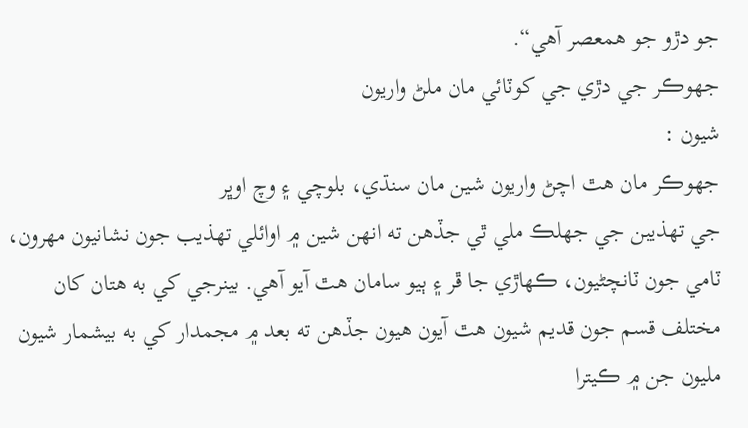جو دڙو جو همعصر آهي“.
جهوڪر جي دڙي جي کوٽائي مان ملڻ واريون
شيون :
جهوڪر مان هٿ اچڻ واريون شين مان سنڌي، بلوچي ۽ وچ اوڀر
جي تهذيبن جي جهلڪ ملي ٿي جڏهن ته انهن شين ۾ اوائلي تهذيب جون نشانيون مهرون،
ٽامي جون ٽانچڻيون، ڪهاڙي جا ڦر ۽ ٻيو سامان هٿ آيو آهي. بينرجي کي به هتان کان
مختلف قسم جون قديم شيون هٿ آيون هيون جڏهن ته بعد ۾ مجمدار کي به بيشمار شيون
مليون جن ۾ ڪيترا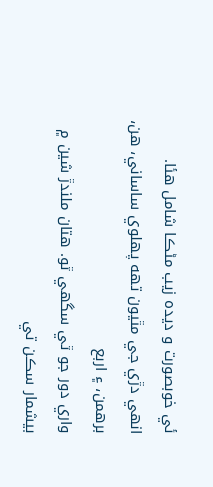ئي خوبصورت و ديده زيب مڻڪا شامل هئا.
انهي دڙي جي مٿيون تهه پهلوي ساساني، هن، برهمن، ۽ اربع
واري دور جو ٿي سگهي ٿو. هتان ملندڙ شين ۾ بيشمار سڪن تي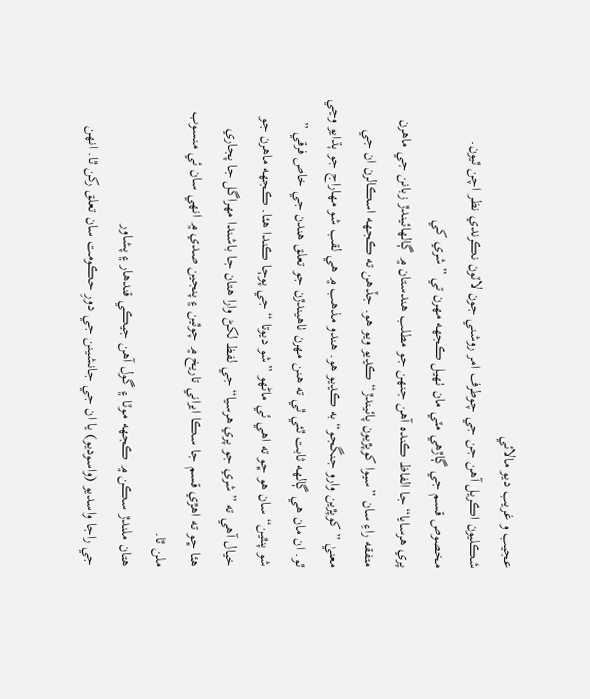عجيب و غريب ديو مالائي
شڪليون اڪريل آهن جن جي چوطرف امر روشني جون لاٽون نڪرندي نظر اچن ٿيون.
مخصوص قسم جي ڳاڙهي مٽي مان ٺهيل ڪجهه مهرن تي ”شري کي
پري هرسايا“ جا الفاظ ڪنده آهن جنهن جو مطلب هندستان ۾ ڳالهائيندڙ زبانن جي ماهرن
متفقه راءِ سان ”سيوا کوپڙيون پائيندڙ“ ڪڍيو ويو هو. جڏهن ته ڪجهه اسڪالرن ان جي
معنيٰ ”کوپڙين وارو جنگجو“ به ڪڍيو هو. هندو مذهب ۾ هي لقب شو مهاراج جو ٻڌايو وڃي
ٿو. ان مان هي ڳالهه ثابت ٿئي ٿي ته هنن مهرن ٺاهيندڙن جو تعلق هندن جي خاص فرقي ”
شو پنٿين“ سان هو ڇو ته اهي ئي ماڻهو ”شو ديوتا “ جي پوڄا ڪندا هئا. ڪجهه ماهرن جو
خيال آهي ته ”شري جو پري هرسيا“ جي لفظ لکڻ وارا هتان جا باشندا مهراگل جا پجاري
هئا ڇو ته اهڙي قسم جا سڪا ايراني تاريخ ۾ چوٿين ۽ پنجين صدي ۾ انهي سان ئي منسوب
ملن ٿا.
هتان ملندڙ سڪن ۾ ڪجهه موٽا ۽ گول آهن جيڪي قندهار ۽ پشاور
جي راجا واسديو (واسوديو) يا ان جي جانشينن جي دورِ حڪومت سان تعلق رکن ٿا. انهن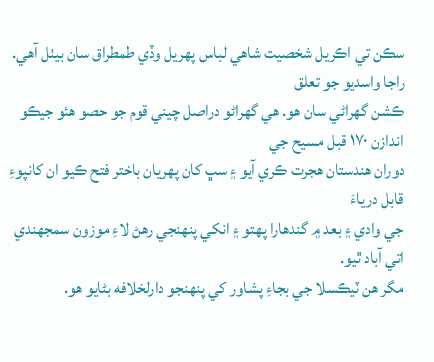سڪن تي اڪريل شخصيت شاهي لباس پهريل وڏي طمطراق سان بيٺل آهي. راجا واسديو جو تعلق
ڪشن گهراڻي سان هو. هي گهراڻو دراصل چيني قوم جو حصو هئو جيڪو اندازن ۱۷۰ قبل مسيح جي
دوران هندستان هجرت ڪري آيو ۽ سڀ کان پهريان باختر فتح ڪيو ان کانپوءِ قابل درياءَ
جي وادي ۽ بعد ۾ گندهارا پهتو ۽ انکي پنهنجي رهڻ لاءِ موزون سمجهندي اتي آباد ٿيو.
مگر هن ٽيڪسلا جي بجاءِ پشاور کي پنهنجو دارلخلافه بڻايو هو.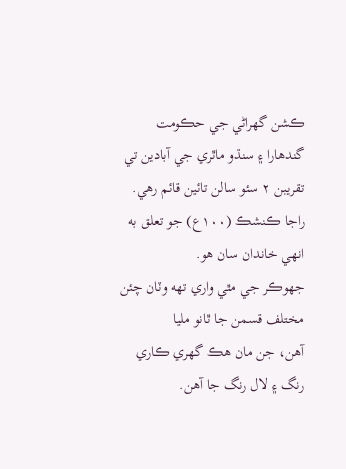ڪشن گهراڻي جي حڪومت
گندهارا ۽ سنڌو ماٿري جي آبادين تي تقريبن ۲ سئو سالن تائين قائم رهي. راجا ڪنشڪ (۱۰۰ع) جو تعلق به
انهي خاندان سان هو.
جهوڪر جي مٿي واري تهه وٽان چئن مختلف قسمن جا ٿانو مليا
آهن، جن مان هڪ گهري ڪاري رنگ ۽ لال رنگ جا آهن.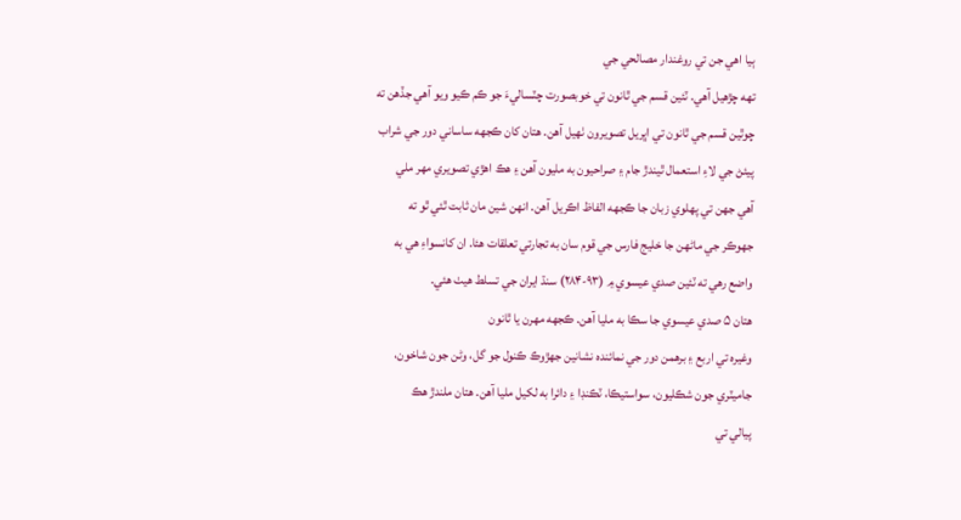ٻيا اهي جن تي روغندار مصالحي جي
تهه چڙهيل آهي. ٽئين قسم جي ٿانون تي خوبصورت چٽساليءَ جو ڪم ڪيو ويو آهي جڏهن ته
چوٿين قسم جي ٿانون تي اڀريل تصويرون ٺهيل آهن. هتان کان ڪجهه ساساني دور جي شراب
پيئڻ جي لاءِ استعمال ٿيندڙ جام ۽ صراحيون به مليون آهن ۽ هڪ اهڙي تصويري مهر ملي
آهي جهن تي پهلوي زبان جا ڪجهه الفاظ اڪريل آهن. انهن شين مان ثابت ٿئي ٿو ته
جهوڪر جي ماڻهن جا خليج فارس جي قوم سان به تجارتي تعلقات هئا. ان کانسواءِ هي به
واضع رهي ته ٽئين صدي عيسوي ۾ (۹۳-۲۸۴) سنڌ ايران جي تسلط هيٺ هئي.
هتان ۵ صدي عيسوي جا سڪا به مليا آهن. ڪجهه مهرن يا ٿانون
وغيره تي اربع ۽ برهمن دور جي نمائنده نشانين جهڙوڪ ڪنول جو گل، وڻن جون شاخون،
جاميٽري جون شڪليون، سواستيڪا، ٽڪنڊا ۽ دائرا به لکيل مليا آهن. هتان ملندڙ هڪ
پيالي تي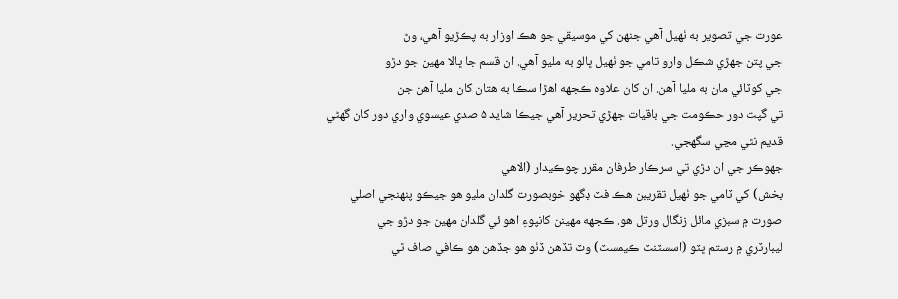عورت جي تصوير به ٺهيل آهي جنهن کي موسيقي جو هڪ اوزار به پڪڙيو آهي، وڻ
جي پتن جهڙي شڪل وارو تامي جو ٺهيل ڀالو به مليو آهي. ان قسم جا ڀالا مهين جو دڙو
جي کوٽائي مان به مليا آهن. ان کان علاوه ڪجهه اهڙا سڪا به هتان کان مليا آهن جن
تي گپت دور حڪومت جي باقيات جهڙي تحرير آهي جيڪا شايد ۵ صدي عيسوي واري دور کان گهڻي
قديم نٿي مڃي سگهجي.
جهوڪر جي ان دڙي تي سرڪار طرفان مقرر چوڪيدار (الاهي
بخش) کي ٽامي جو ٺهيل تقريبن هڪ فٽ ڊگهو خوبصورت گلدان مليو هو جيڪو پنهنجي اصلي
صورت ۾ سبزي مائل زنگال ورتل هو. ڪجهه مهينن کانپوءِ اهو ئي گلدان مهين جو دڙو جي
ليبارٽري ۾ رستم ڀٽو (اسسٽنٽ ڪيمسٽ) وٽ تڏهن ڏٺو هو جڏهن هو ڪافي صاف ٿي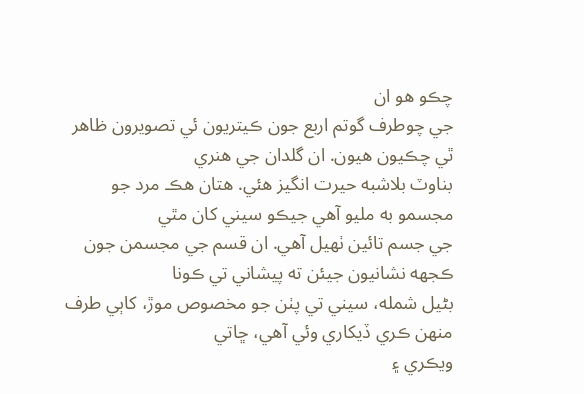چڪو هو ان
جي چوطرف گوتم اربع جون ڪيتريون ئي تصويرون ظاهر ٿي چڪيون هيون. ان گلدان جي هنري
بناوٽ بلاشبه حيرت انگيز هئي. هتان هڪ مرد جو مجسمو به مليو آهي جيڪو سيني کان مٿي
جي جسم تائين ٺهيل آهي. ان قسم جي مجسمن جون ڪجهه نشانيون جيئن ته پيشاني تي ڪونا
بڻيل شمله، سيني تي پٺن جو مخصوص موڙ، کاٻي طرف منهن ڪري ڏيکاري وئي آهي، ڇاتي
ويڪري ۽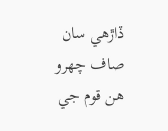ڏاڙهي سان صاف چهرو هن قوم جي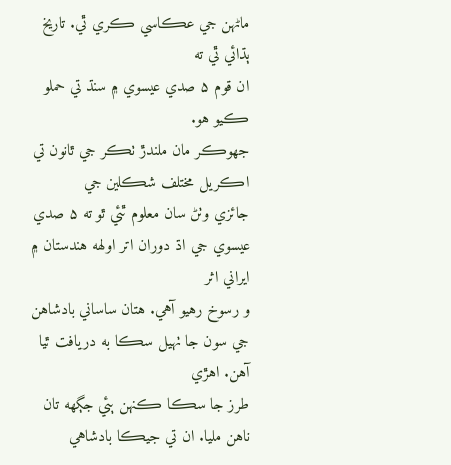ماڻهن جي عڪاسي ڪري ٿي. تاريخ ٻڌائي ٿي ته
ان قوم ۵ صدي عيسوي ۾ سنڌ تي حملو ڪيو هو.
جهوڪر مان ملندڙ ٺڪر جي ٿانون تي اڪريل مختلف شڪلين جي
جائزي وٺڻ سان معلوم ٿئي ٿو ته ۵ صدي عيسوي جي اڌ دوران اتر اولهه هندستان ۾ ايراني اثر
و رسوخ رهيو آهي. هتان ساساني بادشاهن جي سون جا ٺهيل سڪا به دريافت ٿيا آهن. اهڙي
طرز جا سڪا ڪنهن ٻئي جڳهه تان ناهن مليا. ان تي جيڪا بادشاهي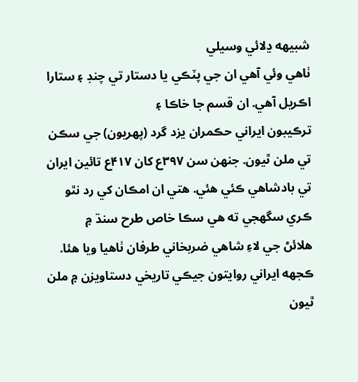شبيهه ڍلائي وسيلي
ٺاهي وئي آهي ان جي پٽڪي يا دستار تي چنڊ ۽ ستارا اڪريل آهي. ان قسم جا خاڪا ۽
ترڪيبون ايراني حڪمران يزد گرد (پهريون) جي سڪن تي ملن ٿيون. جنهن سن ۳۹۷ع کان ۴۱۷ع تائين ايران
تي بادشاهي ڪئي هئي. هتي ان امڪان کي رد نٿو ڪري سگهجي ته هي سڪا خاص طرح سنڌ ۾
هلائڻ جي لاءِ شاهي ضربخاني طرفان ٺاهيا ويا هئا.
ڪجهه ايراني روايتون جيڪي تاريخي دستاويزن ۾ ملن ٿيون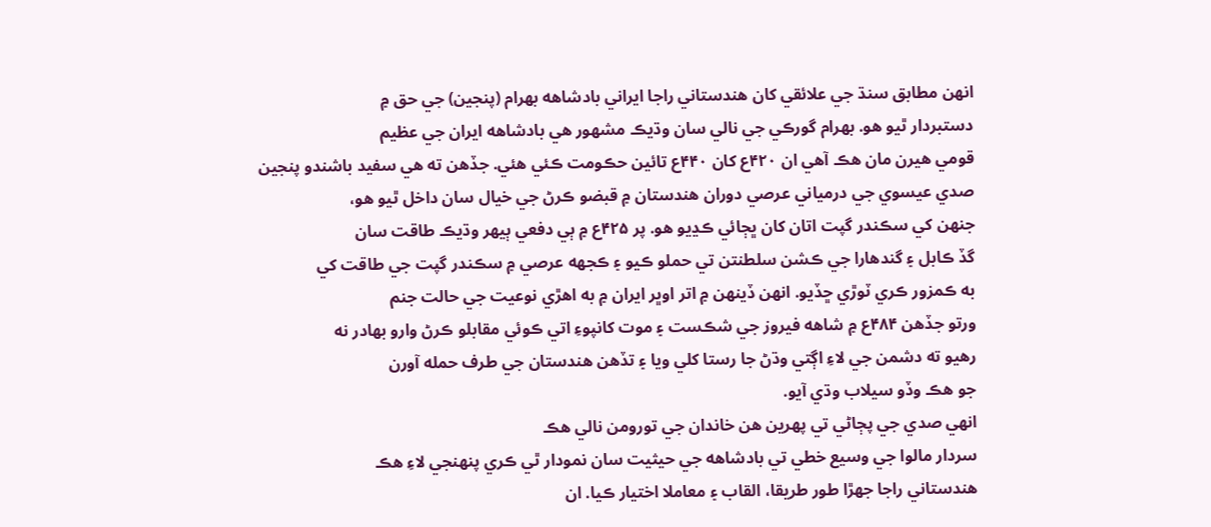انهن مطابق سنڌ جي علائقي کان هندستاني راجا ايراني بادشاهه بهرام (پنجين) جي حق ۾
دستبردار ٿيو هو. بهرام گورڪي جي نالي سان وڌيڪ مشهور هي بادشاهه ايران جي عظيم
قومي هيرن مان هڪ آهي ان ۴۲۰ع کان ۴۴۰ع تائين حڪومت ڪئي هئي. جڏهن ته هي سفيد باشندو پنجين
صدي عيسوي جي درمياني عرصي دوران هندستان ۾ قبضو ڪرڻ جي خيال سان داخل ٿيو هو،
جنهن کي سڪندر گپت اتان کان ڀڄائي ڪڍيو هو. پر ۴۲۵ع ۾ ٻي دفعي ٻيهر وڌيڪ طاقت سان
گڏ ڪابل ۽ گندهارا جي ڪشن سلطنتن تي حملو ڪيو ۽ ڪجهه عرصي ۾ سڪندر گپت جي طاقت کي
به ڪمزور ڪري ٽوڙي ڇڏيو. انهن ڏينهن ۾ اتر اوڀر ايران ۾ به اهڙي نوعيت جي حالت جنم
ورتو جڏهن ۴۸۴ع ۾ شاهه فيروز جي شڪست ۽ موت کانپوءِ اتي ڪوئي مقابلو ڪرڻ وارو بهادر نه
رهيو ته دشمن جي لاءِ اڳتي وڌڻ جا رستا کلي ويا ۽ تڏهن هندستان جي طرف حمله آورن
جو هڪ وڏو سيلاب وڌي آيو.
انهي صدي جي پڄاڻي تي پهرين هن خاندان جي تورومن نالي هڪ
سردار مالوا جي وسيع خطي تي بادشاهه جي حيثيت سان نمودار ٿي ڪري پنهنجي لاءِ هڪ
هندستاني راجا جهڙا طور طريقا، القاب ۽ معاملا اختيار ڪيا. ان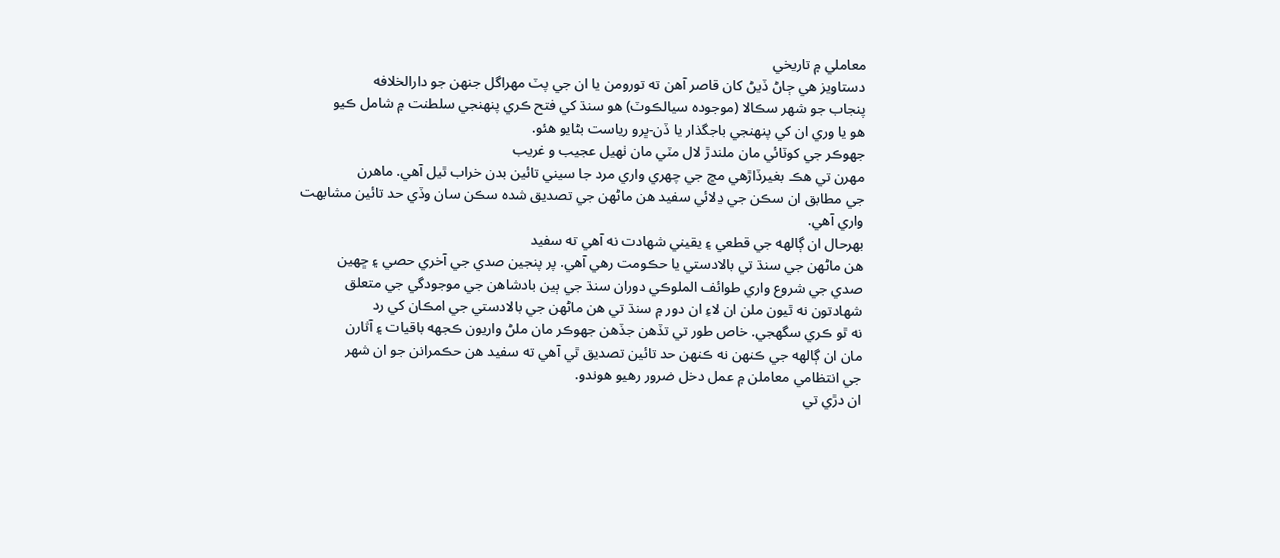معاملي ۾ تاريخي
دستاويز هي ڄاڻ ڏيڻ کان قاصر آهن ته تورومن يا ان جي پٽ مهراگل جنهن جو دارالخلافه
پنجاب جو شهر سڪالا (موجوده سيالڪوٽ) هو سنڌ کي فتح ڪري پنهنجي سلطنت ۾ شامل ڪيو
هو يا وري ان کي پنهنجي باجگذار يا ڏن-ڀرو رياست بڻايو هئو.
جهوڪر جي کوٽائي مان ملندڙ لال مٽي مان ٺهيل عجيب و غريب
مهرن تي هڪ بغيرڏاڙهي مڇ جي چهري واري مرد جا سيني تائين بدن خراب ٿيل آهي. ماهرن
جي مطابق ان سڪن جي ڍلائي سفيد هن ماڻهن جي تصديق شده سڪن سان وڏي حد تائين مشابهت
واري آهي.
بھرحال ان ڳالهه جي قطعي ۽ يقيني شهادت نه آهي ته سفيد
هن ماڻهن جي سنڌ تي بالادستي يا حڪومت رهي آهي. پر پنجين صدي جي آخري حصي ۽ ڇهين
صدي جي شروع واري طوائف الملوڪي دوران سنڌ جي ٻين بادشاهن جي موجودگي جي متعلق
شهادتون نه ٿيون ملن ان لاءِ ان دور ۾ سنڌ تي هن ماڻهن جي بالادستي جي امڪان کي رد
نه ٿو ڪري سگهجي. خاص طور تي تڏهن جڏهن جهوڪر مان ملڻ واريون ڪجهه باقيات ۽ آثارن
مان ان ڳالهه جي ڪنهن نه ڪنهن حد تائين تصديق ٿي آهي ته سفيد هن حڪمرانن جو ان شهر
جي انتظامي معاملن ۾ عمل دخل ضرور رهيو هوندو.
ان دڙي تي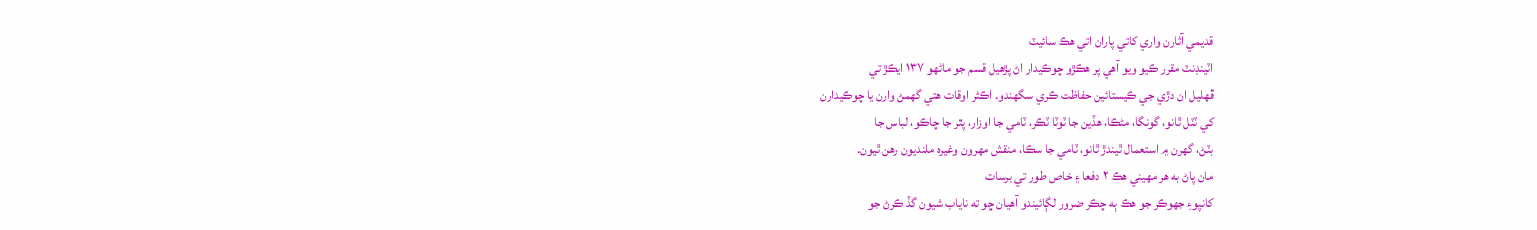قديمي آثارن واري کاتي پاران اتي هڪ سائيٽ
اٽينڊنٽ مقرر ڪيو ويو آهي پر هڪڙو چوڪيدار اڻ پڙهيل قسم جو ماڻهو ۱۳۷ ايڪڙ تي
ڦهليل ان دڙي جي ڪيستائين حفاظت ڪري سگهندو. اڪثر اوقات هتي گهمڻ وارن يا چوڪيدارن
کي ٽٽل ٿانو، گونگا، مڻڪا، هڏين جا ٽوٽا ٽڪر، ٽامي جا اوزار، پٿر جا چاڪو، لباس جا
بٽڻ، گهرن ۾ استعمال ٿيندڙ ٿانو، ٽامي جا سڪا، منقش مهرون وغيره ملنديون رهن ٿيون.
مان پاڻ به هر مهيني هڪ ۲ دفعا ۽ خاص طور تي برسات
کانپوءِ جهوڪر جو هڪ ٻه چڪر ضرور لڳائيندو آهيان ڇو ته ناياب شيون گڏ ڪرڻ جو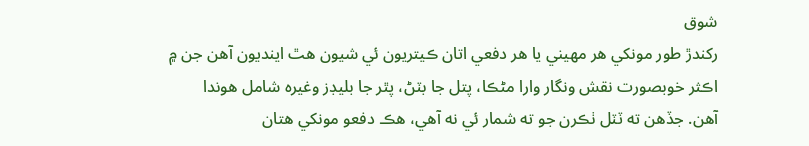شوق
رکندڙ طور مونکي هر مهيني يا هر دفعي اتان ڪيتريون ئي شيون هٿ اينديون آهن جن ۾
اڪثر خوبصورت نقش ونگار وارا مڻڪا، پتل جا بٽڻ، پٿر جا بليڊز وغيره شامل هوندا
آهن. جڏهن ته ٽٽل ٺڪرن جو ته شمار ئي نه آهي، هڪ دفعو مونکي هتان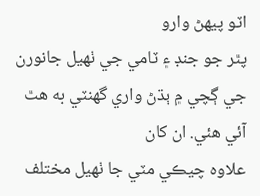اٽو پيهڻ وارو
پٿر جو جنڊ ۽ ٽامي جي ٺهيل جانورن جي ڳچي ۾ ٻڌڻ واري گهنٽي به هٿ آئي هئي. ان کان
علاوه چيڪي مٽي جا ٺهيل مختلف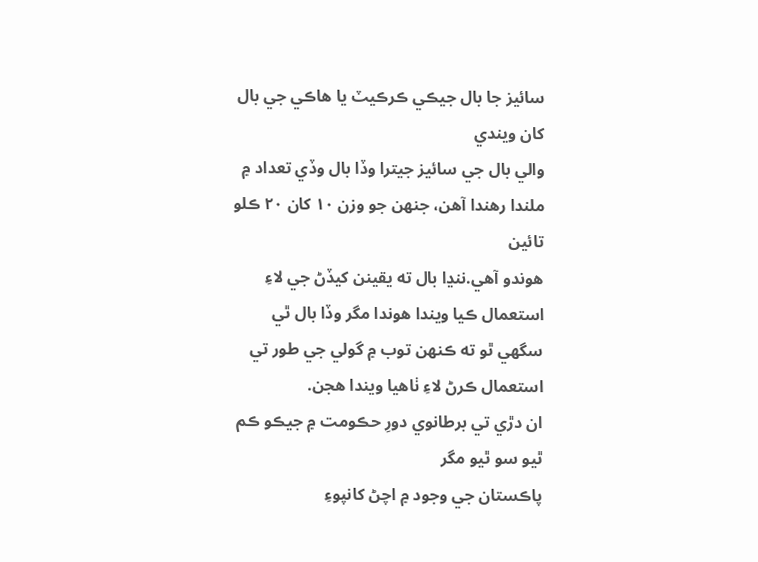سائيز جا بال جيڪي ڪرڪيٽ يا هاڪي جي بال کان ويندي
والي بال جي سائيز جيترا وڏا بال وڏي تعداد ۾ ملندا رهندا آهن، جنهن جو وزن ۱۰ کان ۲۰ ڪلو تائين
هوندو آهي.ننڍا بال ته يقينن کيڏڻ جي لاءِ استعمال ڪيا ويندا هوندا مگر وڏا بال ٿي
سگهي ٿو ته ڪنهن توب ۾ گولي جي طور تي استعمال ڪرڻ لاءِ ٺاهيا ويندا هجن.
ان دڙي تي برطانوي دورِ حڪومت ۾ جيڪو ڪم ٿيو سو ٿيو مگر
پاڪستان جي وجود ۾ اچڻ کانپوءِ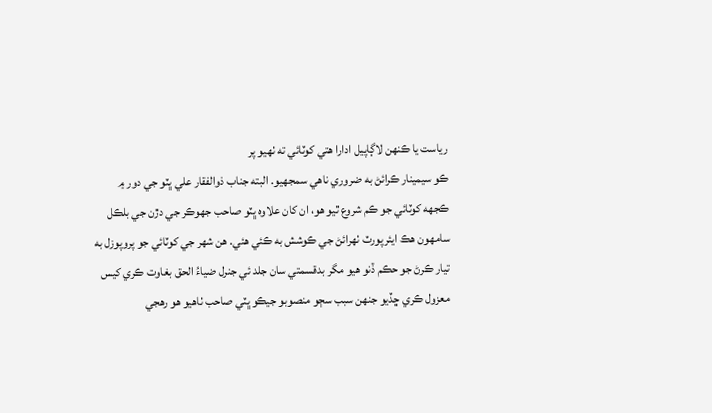رياست يا ڪنهن لاڳاپيل ادارا هتي کوٽائي ته ٺهيو پر
ڪو سيمينار ڪرائڻ به ضروري ناهي سمجهيو. البته جناب ذوالفقار علي ڀٽو جي دور ۾
ڪجهه کوٽائي جو ڪم شروع ٿيو هو، ان کان علاوه ڀٽو صاحب جهوڪر جي دڙن جي بلڪل
سامهون هڪ ايئرپورٽ ٺهرائڻ جي ڪوشش به ڪئي هئي. هن شهر جي کوٽائي جو پروپوزل به
تيار ڪرڻ جو حڪم ڏنو هيو مگر بدقسمتي سان جلد ئي جنرل ضياءُ الحق بغاوت ڪري کيس
معزول ڪري ڇڏيو جنهن سبب سڄو منصوبو جيڪو ڀٽي صاحب ٺاهيو هو رهجي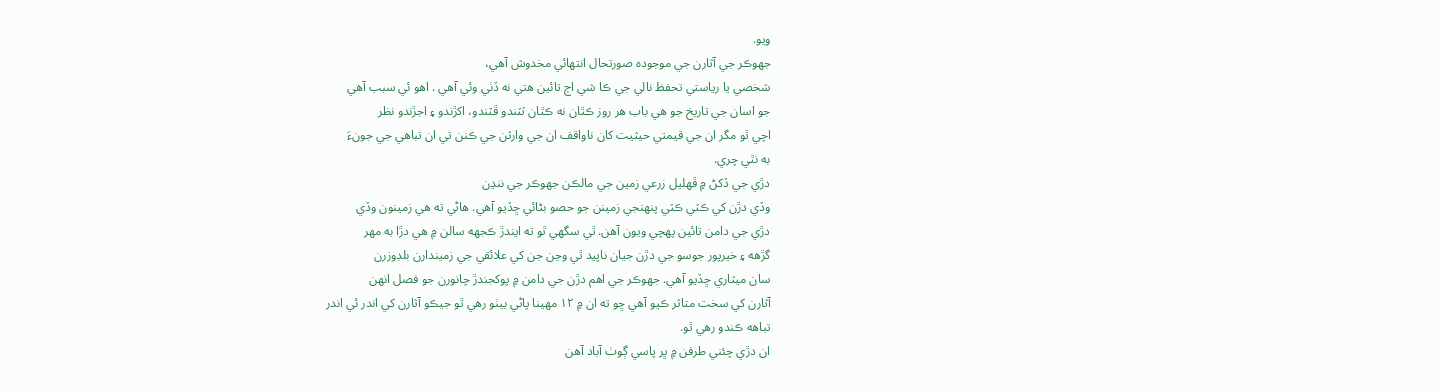ويو.
جهوڪر جي آثارن جي موجوده صورتحال انتهائي مخدوش آهي،
شخصي يا رياستي تحفظ نالي جي ڪا شي اڄ تائين هتي نه ڏٺي وئي آهي . اهو ئي سبب آهي
جو اسان جي تاريخ جو هي باب هر روز ڪٿان نه ڪٿان ٽٽندو ڦٽندو، اکڙندو ۽ اجڙندو نظر
اچي ٿو مگر ان جي قيمتي حيثيت کان ناواقف ان جي وارثن جي ڪنن تي ان تباهي جي جونءَ
به نٿي چري.
دڙي جي ڏکڻ ۾ ڦهليل زرعي زمين جي مالڪن جهوڪر جي ننڍن
وڏي دڙن کي ڪٽي ڪٽي پنهنجي زمينن جو حصو بڻائي ڇڏيو آهي. هاڻي ته هي زمينون وڏي
دڙي جي دامن تائين پهچي ويون آهن. ٿي سگهي ٿو ته ايندڙ ڪجهه سالن ۾ هي دڙا به مهر
گڙهه ۽ خيرپور جوسو جي دڙن جيان ناپيد ٿي وڃن جن کي علائقي جي زميندارن بلڊوزرن
سان ميثاري ڇڏيو آهي. جهوڪر جي اهم دڙن جي دامن ۾ پوکجندڙ چانورن جو فصل انهن
آثارن کي سخت متاثر ڪيو آهي ڇو ته ان ۾ ۱۲ مهينا پاڻي بيٺو رهي ٿو جيڪو آثارن کي اندر ئي اندر
تباهه ڪندو رهي ٿو.
ان دڙي چئني طرفن ۾ ڀر پاسي ڳوٺ آباد آهن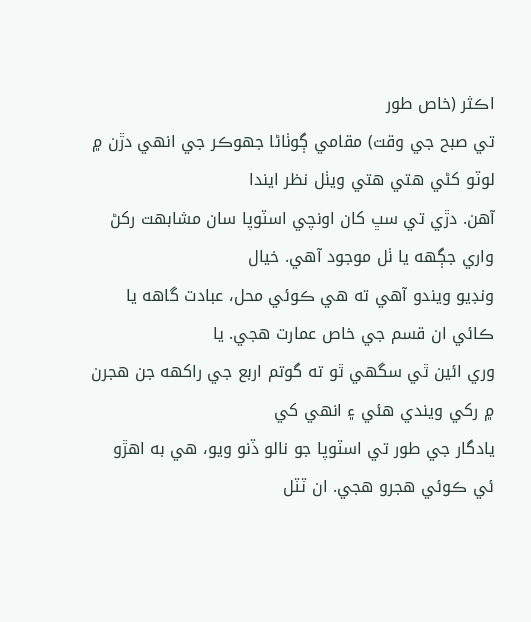اڪثر (خاص طور
تي صبح جي وقت) مقامي ڳوٺاڻا جهوڪر جي انهي دڙن ۾ لوٽو کڻي هتي هتي ويٺل نظر ايندا
آهن. دڙي تي سڀ کان اونچي اسٽوپا سان مشابهت رکڻ واري جڳهه يا ٺل موجود آهي. خيال
ونڊيو ويندو آهي ته هي ڪوئي محل، عبادت گاهه يا ڪائي ان قسم جي خاص عمارت هجي. يا
وري ائين ٿي سگهي ٿو ته گوتم اربع جي راکهه جن هجرن ۾ رکي ويندي هئي ۽ انهي کي
يادگار جي طور تي اسٽوپا جو نالو ڏنو ويو، هي به اهڙو ئي ڪوئي هجرو هجي. ان ٽٽل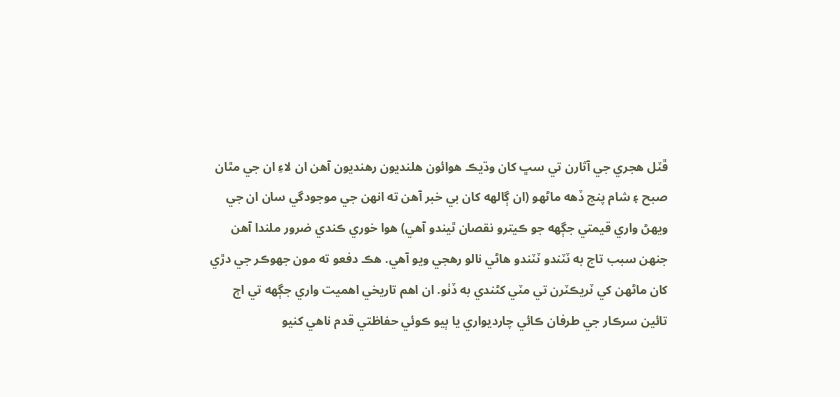ڦٽل هجري جي آثارن تي سڀ کان وڌيڪ هوائون هلنديون رهنديون آهن ان لاءِ ان جي مٿان
صبح ۽ شام پنج ڏهه ماڻهو (ان ڳالهه کان بي خبر آهن ته انهن جي موجودگي سان ان جي
ويهڻ واري قيمتي جڳهه جو ڪيترو نقصان ٿيندو آهي) هوا خوري ڪندي ضرور ملندا آهن
جنهن سبب تاج به ٽٽندو ٽٽندو هاڻي نالو رهجي ويو آهي. هڪ دفعو ته مون جهوڪر جي دڙي
کان ماڻهن کي ٽريڪٽرن تي مٽي کڻندي به ڏٺو. ان اهم تاريخي اهميت واري جڳهه تي اڄ
تائين سرڪار جي طرفان ڪائي چارديواري يا ٻيو ڪوئي حفاظتي قدم ناهي کنيو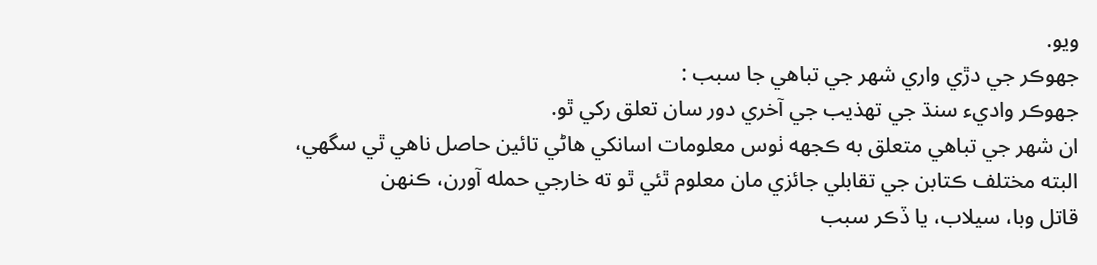ويو.
جهوڪر جي دڙي واري شهر جي تباهي جا سبب :
جهوڪر واديء سنڌ جي تهذيب جي آخري دور سان تعلق رکي ٿو.
ان شهر جي تباهي متعلق به ڪجهه ٺوس معلومات اسانکي هاڻي تائين حاصل ناهي ٿي سگهي،
البته مختلف ڪتابن جي تقابلي جائزي مان معلوم ٿئي ٿو ته خارجي حمله آورن، ڪنهن
قاتل وبا، سيلاب، يا ڏڪر سبب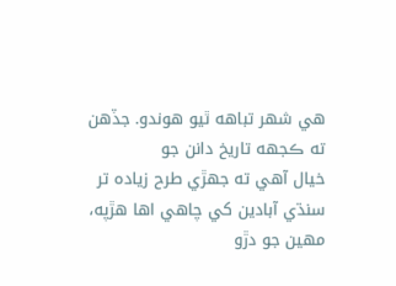هي شهر تباهه ٿيو هوندو. جڏهن ته ڪجهه تاريخ دانن جو
خيال آهي ته جهڙي طرح زياده تر سنڌي آبادين کي چاهي اها هڙپه، مهين جو دڙو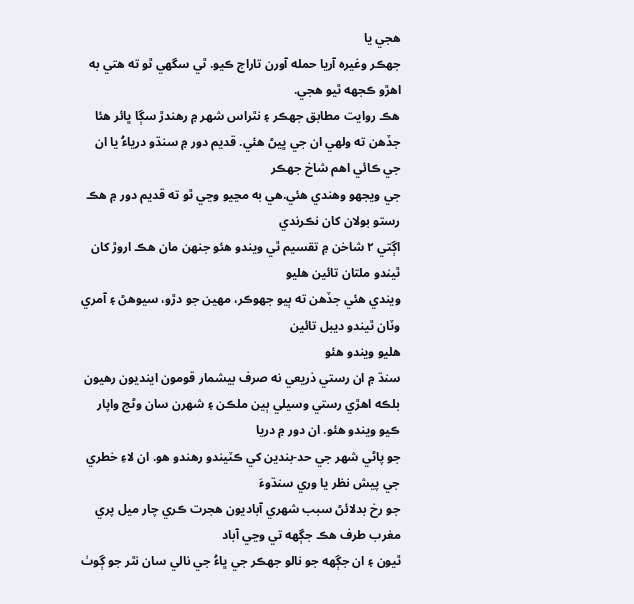هجي يا
جهڪر وغيره آريا حمله آورن تاراج ڪيو. ٿي سگهي ٿو ته هتي به اهڙو ڪجهه ٿيو هجي.
هڪ روايت مطابق جهڪر ۽ نٿراس شهر ۾ رهندڙ سڳا ڀائر هئا
جڏهن ته ولهي ان جي ڀيڻ هئي. قديم دور ۾ سنڌو درياءُ يا ان جي ڪائي اهم شاخ جهڪر
جي ويجهو وهندي هئي.هي به مڃيو وڃي ٿو ته قديم دور ۾ هڪ رستو بولان کان نڪرندي
اڳتي ۲ شاخن ۾ تقسيم ٿي ويندو هئو جنهن مان هڪ اروڙ کان ٿيندو ملتان تائين هليو
ويندي هئي جڏهن ته ٻيو جهوڪر، مهين جو دڙو، سيوهڻ ۽ آمري وٽان ٿيندو ديبل تائين
هليو ويندو هئو
سنڌ ۾ ان رستي ذريعي نه صرف بيشمار قومون اينديون رهيون
بلڪه اهڙي رستي وسيلي ٻين ملڪن ۽ شهرن سان وڻج واپار ڪيو ويندو هئو. ان دور ۾ دريا
جو پاڻي شهر جي حد-بندين کي ڪٽيندو رهندو هو. ان لاءِ خطري جي پيش نظر يا وري سنڌوءَ
جو رخ بدلائڻ سبب شهري آباديون هجرت ڪري چار ميل پري مغرب طرف هڪ جڳهه تي وڃي آباد
ٿيون ۽ ان جڳهه جو نالو جهڪر جي ڀاءُ جي نالي سان نٿر جو ڳوٺ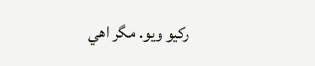رکيو ويو. مگر اهي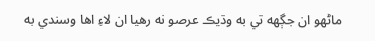ماڻهو ان جڳهه تي به وڌيڪ عرصو نه رهيا ان لاءِ اها وسندي به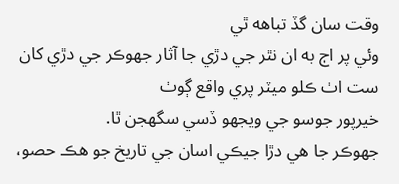وقت سان گڏ تباهه ٿي
وئي پر اڄ به ان نٿر جي دڙي جا آثار جهوڪر جي دڙي کان ست اٺ ڪلو ميٽر پري واقع ڳوٺ
خيرپور جوسو جي ويجهو ڏسي سگهجن ٿا.
جهوڪر جا هي دڙا جيڪي اسان جي تاريخ جو هڪ حصو،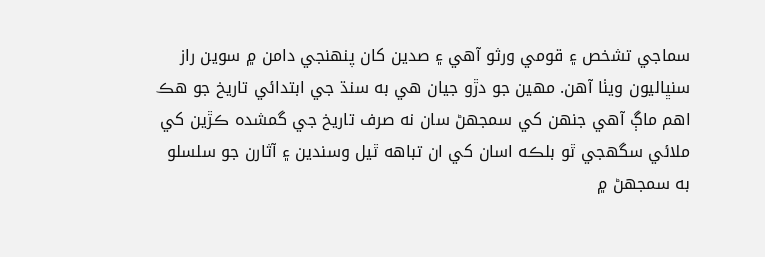سماجي تشخص ۽ قومي ورثو آهي ۽ صدين کان پنهنجي دامن ۾ سوين راز سنڀاليون ويٺا آهن. مهين جو دڙو جيان هي به سنڌ جي ابتدائي تاريخ جو هڪ اهم ماڳ آهي جنهن کي سمجهڻ سان نه صرف تاريخ جي گمشده ڪڙين کي ملائي سگهجي ٿو بلڪه اسان کي ان تباهه ٿيل وسندين ۽ آثارن جو سلسلو به سمجهڻ ۾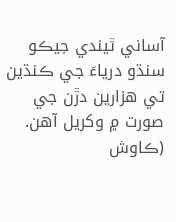آساني ٿيندي جيڪو سنڌو درياءَ جي ڪنڌين تي هزارين دڙن جي صورت ۾ وکريل آهن.
(ڪاوش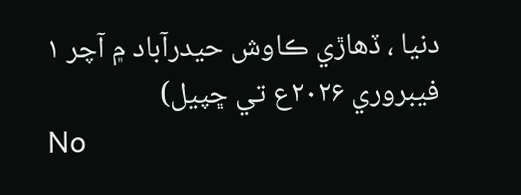دنيا ، ڏھاڙي ڪاوش حيدرآباد ۾ آچر ۱ فيبروري ۲۰۲۶ع تي ڇپيل)
No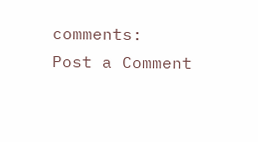comments:
Post a Comment